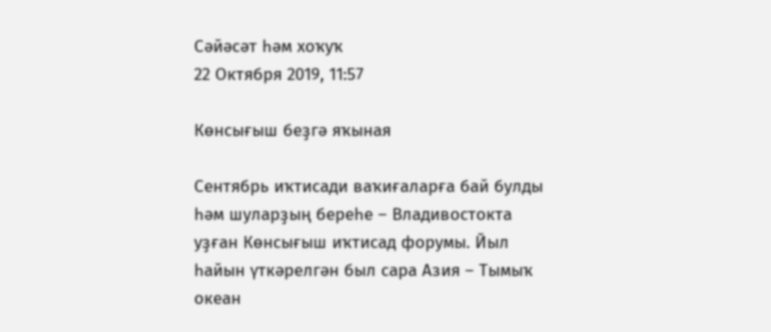Сәйәсәт һәм хоҡуҡ
22 Октября 2019, 11:57

Көнсығыш беҙгә яҡыная

Сентябрь иҡтисади ваҡиғаларға бай булды һәм шуларҙың береһе – Владивостокта уҙған Көнсығыш иҡтисад форумы. Йыл һайын үткәрелгән был сара Азия – Тымыҡ океан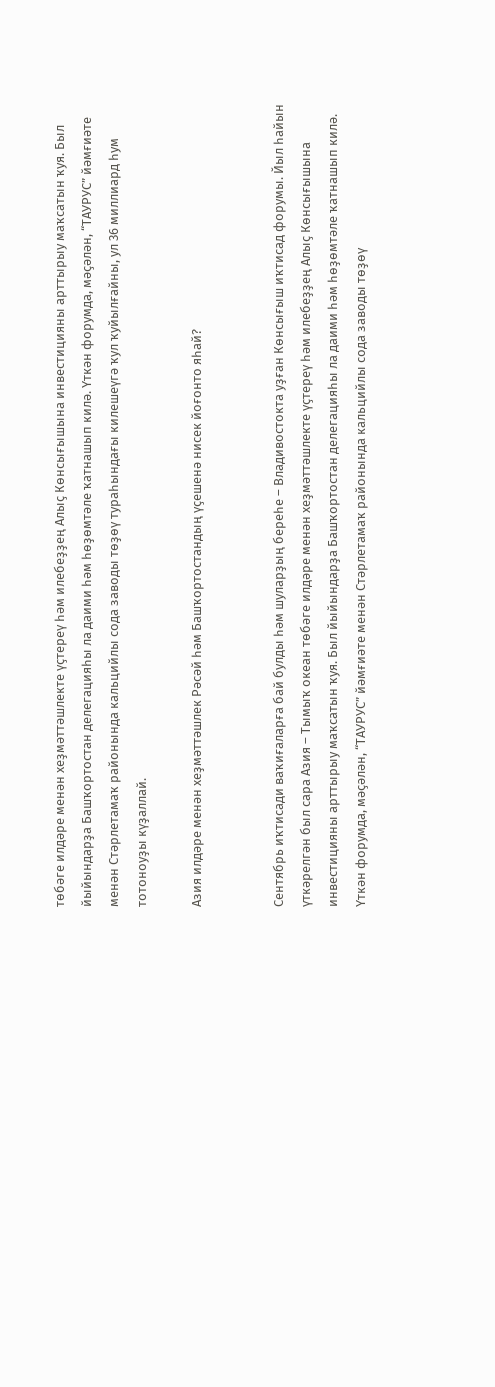төбәге илдәре менән хеҙмәттәшлекте үҫтереү һәм илебеҙҙең Алыҫ Көнсығышына инвестицияны арттырыу маҡсатын ҡуя. Был йыйындарҙа Башҡортостан делегацияһы ла даими һәм һөҙөмтәле ҡатнашып килә. Үткән форумда, мәҫәлән, “ТАУРУС” йәмғиәте менән Стәрлетамаҡ районында кальцийлы сода заводы төҙөү тураһындағы килешеүгә ҡул ҡуйылғайны, ул 36 миллиард һум тотоноуҙы күҙаллай.

Азия илдәре менән хеҙмәттәшлек Рәсәй һәм Башҡортостандың үҫешенә нисек йоғонто яһай?


Сентябрь иҡтисади ваҡиғаларға бай булды һәм шуларҙың береһе – Владивостокта уҙған Көнсығыш иҡтисад форумы. Йыл һайын үткәрелгән был сара Азия – Тымыҡ океан төбәге илдәре менән хеҙмәттәшлекте үҫтереү һәм илебеҙҙең Алыҫ Көнсығышына инвестицияны арттырыу маҡсатын ҡуя. Был йыйындарҙа Башҡортостан делегацияһы ла даими һәм һөҙөмтәле ҡатнашып килә. Үткән форумда, мәҫәлән, “ТАУРУС” йәмғиәте менән Стәрлетамаҡ районында кальцийлы сода заводы төҙөү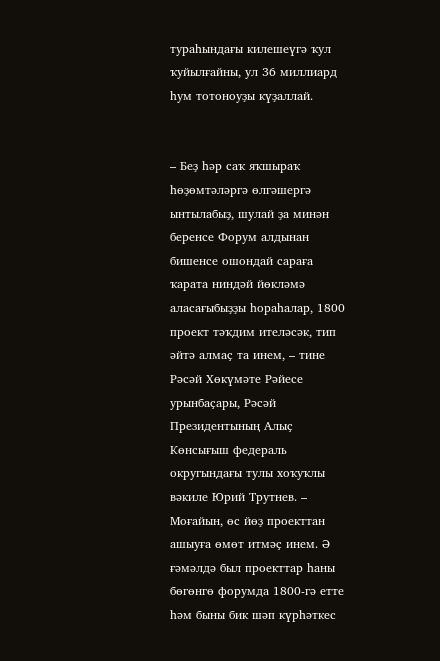тураһындағы килешеүгә ҡул ҡуйылғайны, ул 36 миллиард һум тотоноуҙы күҙаллай.


– Беҙ һәр саҡ яҡшыраҡ һөҙөмтәләргә өлгәшергә ынтылабыҙ, шулай ҙа минән беренсе Форум алдынан бишенсе ошондай сараға ҡарата ниндәй йөкләмә аласағыбыҙҙы һораһалар, 1800 проект тәҡдим ителәсәк, тип әйтә алмаҫ та инем, – тине Рәсәй Хөкүмәте Рәйесе урынбаҫары, Рәсәй Президентының Алыҫ Көнсығыш федераль округындағы тулы хоҡуҡлы вәкиле Юрий Трутнев. – Моғайын, өс йөҙ проекттан ашыуға өмөт итмәҫ инем. Ә ғәмәлдә был проекттар һаны бөгөнгө форумда 1800-гә етте һәм быны бик шәп күрһәткес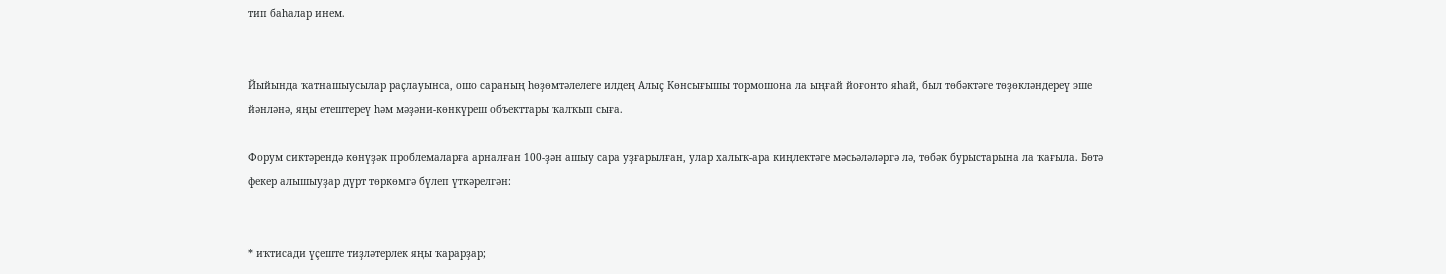тип баһалар инем.


Йыйында ҡатнашыусылар раҫлауынса, ошо сараның һөҙөмтәлелеге илдең Алыҫ Көнсығышы тормошона ла ыңғай йоғонто яһай, был төбәктәге төҙөкләндереү эше йәнләнә, яңы етештереү һәм мәҙәни-көнкүреш объекттары ҡалҡып сыға.

Форум сиктәрендә көнүҙәк проблемаларға арналған 100-ҙән ашыу сара уҙғарылған, улар халыҡ-ара киңлектәге мәсьәләләргә лә, төбәк бурыстарына ла ҡағыла. Бөтә фекер алышыуҙар дүрт төркөмгә бүлеп үткәрелгән:


* иҡтисади үҫеште тиҙләтерлек яңы ҡарарҙар;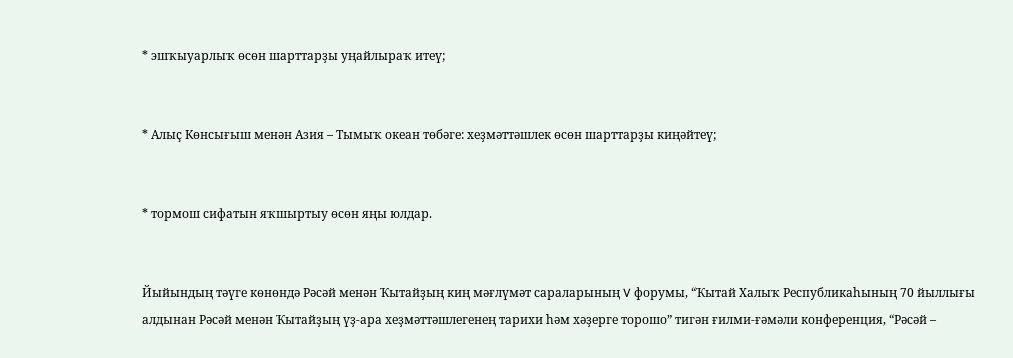* эшҡыуарлыҡ өсөн шарттарҙы уңайлыраҡ итеү;


* Алыҫ Көнсығыш менән Азия – Тымыҡ океан төбәге: хеҙмәттәшлек өсөн шарттарҙы киңәйтеү;


* тормош сифатын яҡшыртыу өсөн яңы юлдар.


Йыйындың тәүге көнөндә Рәсәй менән Ҡытайҙың киң мәғлүмәт сараларының V форумы, “Ҡытай Халыҡ Республикаһының 70 йыллығы алдынан Рәсәй менән Ҡытайҙың үҙ-ара хеҙмәттәшлегенең тарихи һәм хәҙерге торошо” тигән ғилми-ғәмәли конференция, “Рәсәй –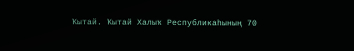Ҡытай. Ҡытай Халыҡ Республикаһының 70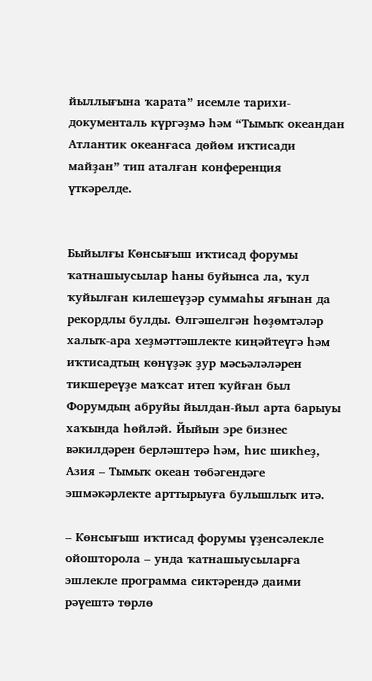йыллығына ҡарата” исемле тарихи-документаль күргәҙмә һәм “Тымыҡ океандан Атлантик океанғаса дөйөм иҡтисади майҙан” тип аталған конференция үткәрелде.


Быйылғы Көнсығыш иҡтисад форумы ҡатнашыусылар һаны буйынса ла, ҡул ҡуйылған килешеүҙәр суммаһы яғынан да рекордлы булды. Өлгәшелгән һөҙөмтәләр халыҡ-ара хеҙмәттәшлекте киңәйтеүгә һәм иҡтисадтың көнүҙәк ҙур мәсьәләләрен тикшереүҙе маҡсат итеп ҡуйған был Форумдың абруйы йылдан-йыл арта барыуы хаҡында һөйләй. Йыйын эре бизнес вәкилдәрен берләштерә һәм, һис шикһеҙ, Азия – Тымыҡ океан төбәгендәге эшмәкәрлекте арттырыуға булышлыҡ итә.

– Көнсығыш иҡтисад форумы үҙенсәлекле ойошторола – унда ҡатнашыусыларға эшлекле программа сиктәрендә даими рәүештә төрлө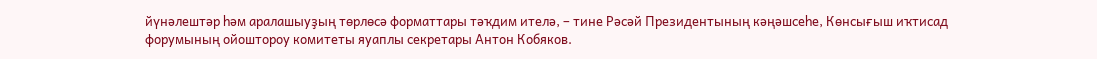йүнәлештәр һәм аралашыуҙың төрлөсә форматтары тәҡдим ителә, – тине Рәсәй Президентының кәңәшсеһе, Көнсығыш иҡтисад форумының ойоштороу комитеты яуаплы секретары Антон Кобяков.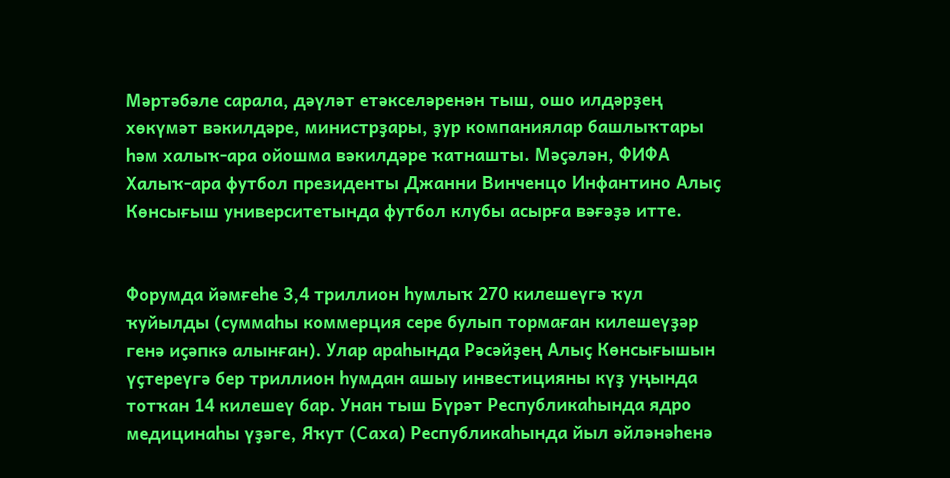Мәртәбәле сарала, дәүләт етәкселәренән тыш, ошо илдәрҙең хөкүмәт вәкилдәре, министрҙары, ҙур компаниялар башлыҡтары һәм халыҡ-ара ойошма вәкилдәре ҡатнашты. Мәҫәлән, ФИФА Халыҡ-ара футбол президенты Джанни Винченцо Инфантино Алыҫ Көнсығыш университетында футбол клубы асырға вәғәҙә итте.


Форумда йәмғеһе 3,4 триллион һумлыҡ 270 килешеүгә ҡул ҡуйылды (суммаһы коммерция сере булып тормаған килешеүҙәр генә иҫәпкә алынған). Улар араһында Рәсәйҙең Алыҫ Көнсығышын үҫтереүгә бер триллион һумдан ашыу инвестицияны күҙ уңында тотҡан 14 килешеү бар. Унан тыш Бүрәт Республикаһында ядро медицинаһы үҙәге, Яҡут (Саха) Республикаһында йыл әйләнәһенә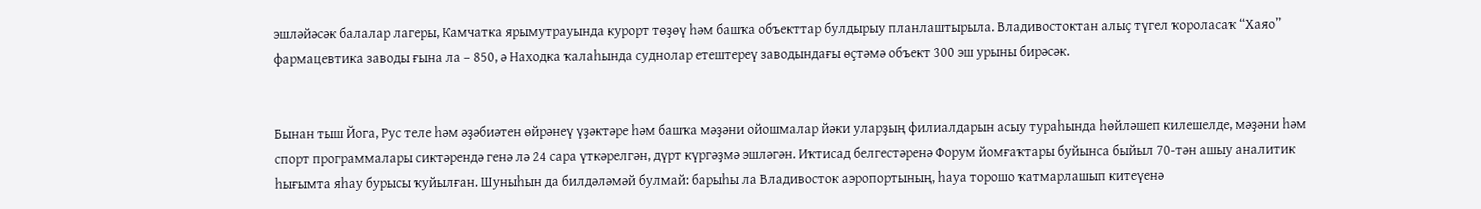эшләйәсәк балалар лагеры, Камчатка ярымутрауында курорт төҙөү һәм башҡа объекттар булдырыу планлаштырыла. Владивостоктан алыҫ түгел ҡороласаҡ “Хаяо” фармацевтика заводы ғына ла – 850, ә Находка ҡалаһында суднолар етештереү заводындағы өҫтәмә объект 300 эш урыны бирәсәк.


Бынан тыш Йога, Рус теле һәм әҙәбиәтен өйрәнеү үҙәктәре һәм башҡа мәҙәни ойошмалар йәки уларҙың филиалдарын асыу тураһында һөйләшеп килешелде, мәҙәни һәм спорт программалары сиктәрендә генә лә 24 сара үткәрелгән, дүрт күргәҙмә эшләгән. Иҡтисад белгестәренә Форум йомғаҡтары буйынса быйыл 70-тән ашыу аналитик һығымта яһау бурысы ҡуйылған. Шуныһын да билдәләмәй булмай: барыһы ла Владивосток аэропортының, һауа торошо ҡатмарлашып китеүенә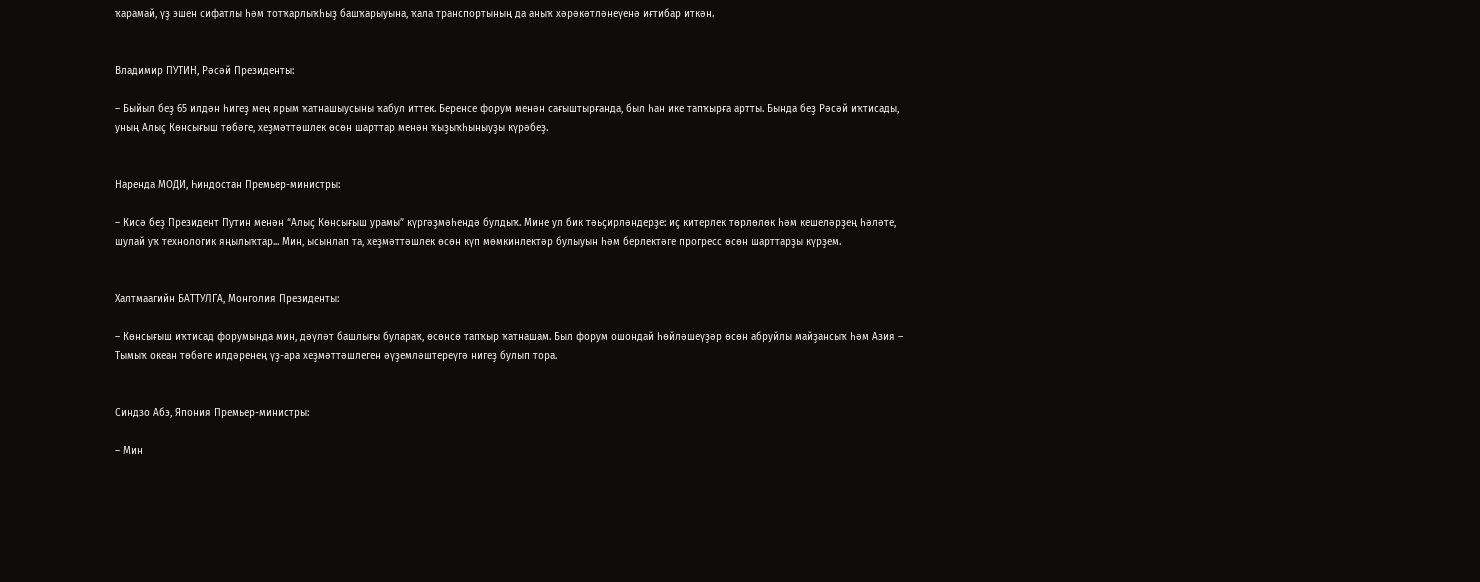ҡарамай, үҙ эшен сифатлы һәм тотҡарлыҡһыҙ башҡарыуына, ҡала транспортының да аныҡ хәрәкәтләнеүенә иғтибар иткән.


Владимир ПУТИН, Рәсәй Президенты:

– Быйыл беҙ 65 илдән һигеҙ мең ярым ҡатнашыусыны ҡабул иттек. Беренсе форум менән сағыштырғанда, был һан ике тапҡырға артты. Бында беҙ Рәсәй иҡтисады, уның Алыҫ Көнсығыш төбәге, хеҙмәттәшлек өсөн шарттар менән ҡыҙыҡһыныуҙы күрәбеҙ.


Наренда МОДИ, Һиндостан Премьер-министры:

– Кисә беҙ Президент Путин менән “Алыҫ Көнсығыш урамы” күргәҙмәһендә булдыҡ. Мине ул бик тәьҫирләндерҙе: иҫ китерлек төрлөлөк һәм кешеләрҙең һәләте, шулай уҡ технологик яңылыҡтар... Мин, ысынлап та, хеҙмәттәшлек өсөн күп мөмкинлектәр булыуын һәм берлектәге прогресс өсөн шарттарҙы күрҙем.


Халтмаагийн БАТТУЛГА, Монголия Президенты:

– Көнсығыш иҡтисад форумында мин, дәүләт башлығы булараҡ, өсөнсө тапҡыр ҡатнашам. Был форум ошондай һөйләшеүҙәр өсөн абруйлы майҙансыҡ һәм Азия – Тымыҡ океан төбәге илдәренең үҙ-ара хеҙмәттәшлеген әүҙемләштереүгә нигеҙ булып тора.


Синдзо Абэ, Япония Премьер-министры:

– Мин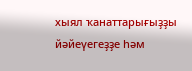хыял ҡанаттарығыҙҙы йәйеүегеҙҙе һәм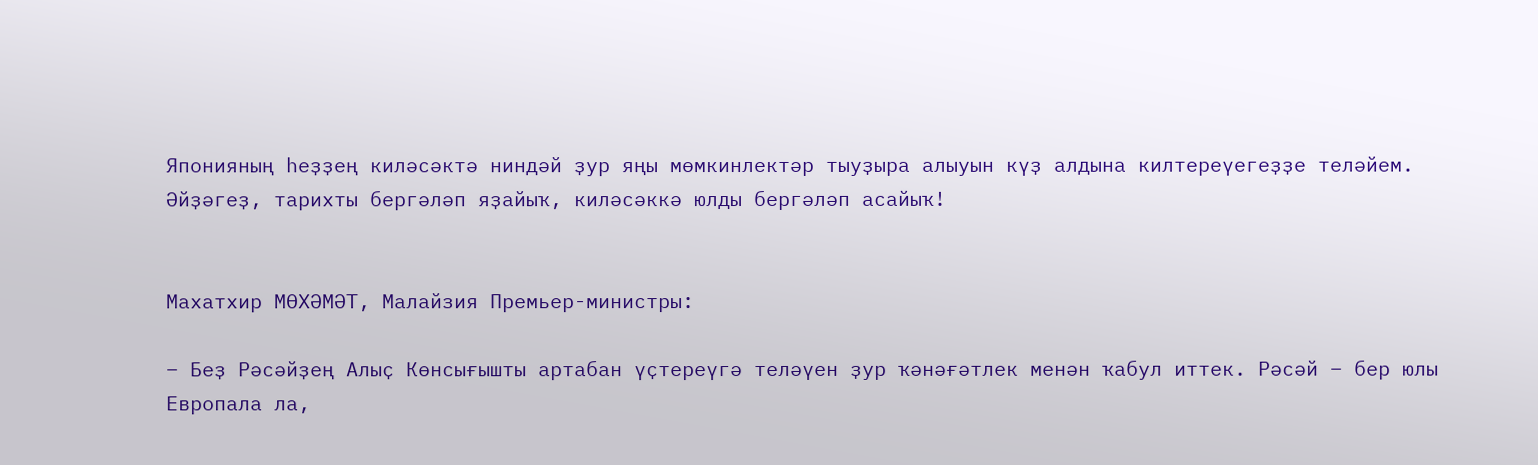Японияның һеҙҙең киләсәктә ниндәй ҙур яңы мөмкинлектәр тыуҙыра алыуын күҙ алдына килтереүегеҙҙе теләйем. Әйҙәгеҙ, тарихты бергәләп яҙайыҡ, киләсәккә юлды бергәләп асайыҡ!


Махатхир МӨХӘМӘТ, Малайзия Премьер-министры:

– Беҙ Рәсәйҙең Алыҫ Көнсығышты артабан үҫтереүгә теләүен ҙур ҡәнәғәтлек менән ҡабул иттек. Рәсәй – бер юлы Европала ла,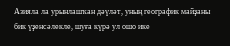Азияла ла урынлашҡан дәүләт, уның географик майҙаны бик үҙенсәлекле, шуға күрә ул ошо ике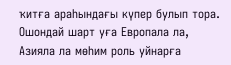ҡитға араһындағы күпер булып тора. Ошондай шарт уға Европала ла, Азияла ла мөһим роль уйнарға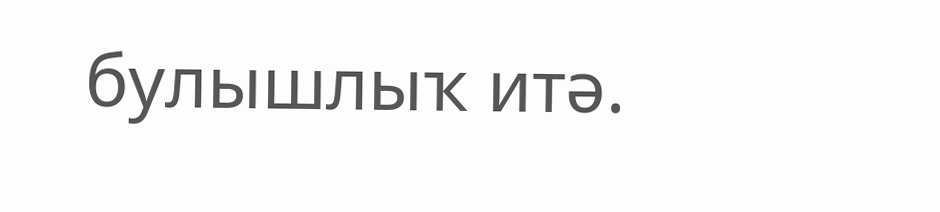булышлыҡ итә.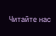Читайте нас